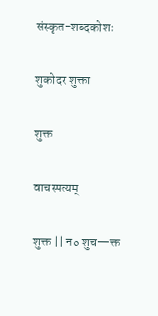संस्कृत-शब्दकोशः

शुकोदर शुक्ता

शुक्त

वाचस्पत्यम्

शुक्त || न० शुच—क्त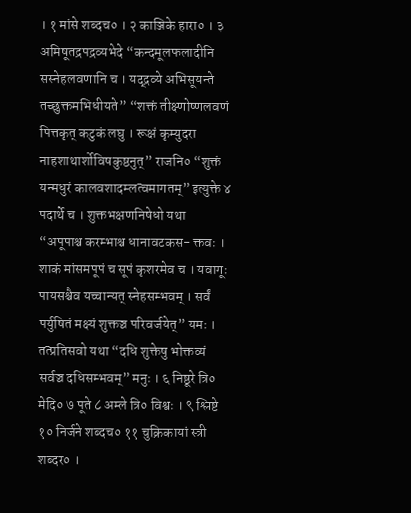। १ मांसे शब्दच० । २ काञ्जिके हारा० । ३ अमिषूतद्रपद्रव्यभेदे “कन्दमूलफलादीनि सस्नेहलवणानि च । यद्द्रव्ये अभिसूयन्ते तच्छुक्तमभिधीयते” “शक्तं तीक्ष्णोष्णलवणं पित्तकृत् कटुकं लघु । रूक्षं कृम्युदरा नाहशाथार्शोविषकुष्ठनुत्” राजनि० “शुक्तं यन्मधुरं कालवशादम्लत्वमागतम्” इत्युक्ते ४ पदार्थे च । शुक्तभक्षणनिषेधो यथा “अपूपाश्च करम्भाश्च धानावटकस- क्तवः । शाकं मांसमपूपं च सूपं कृशरमेव च । यवागूः पायसश्चैव यच्चान्यत् स्नेहसम्भवम् । सर्वं पर्युषितं मक्ष्यं शुक्तञ्च परिवर्जयेत्” यमः । तत्प्रतिसवो यथा “दधि शुक्तेषु भोक्तव्यं सर्वञ्च दधिसम्भवम्” मनुः । ६ निष्ठूरे त्रि० मेदि० ७ पूते ८ अम्ले त्रि० विश्वः । ९ श्लिष्टे १० निर्जने शब्दच० ११ चुक्रिकायां स्त्री शब्दर० ।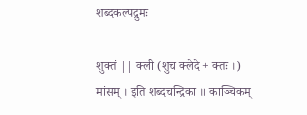शब्दकल्पद्रुमः

शुक्तं || क्ली (शुच क्लेदे + क्तः ।)
मांसम् । इति शब्दचन्द्रिका ॥ काञ्चिकम्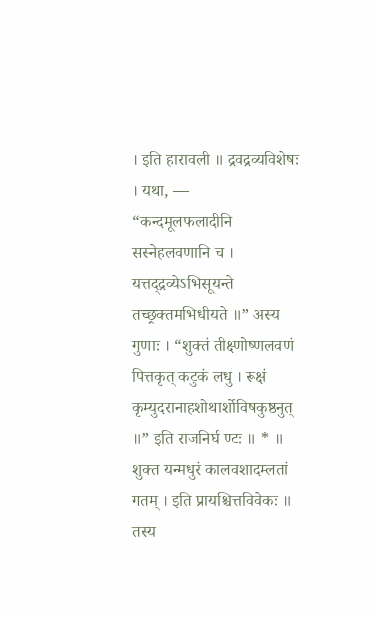। इति हारावली ॥ द्रवद्रव्यविशेषः । यथा, —
“कन्दमूलफलादीनि सस्नेहलवणानि च । यत्तद्द्रव्येऽभिसूयन्ते तच्छ्रक्तमभिधीयते ॥” अस्य गुणाः । “शुक्तं तीक्ष्णोष्णलवणं पित्तकृत् कटुकं लधु । रूक्षं कृम्युदरानाहशोथार्शोविषकुष्ठनुत् ॥” इति राजनिर्घ ण्टः ॥ * ॥
शुक्त यन्मधुरं कालवशादम्लतां गतम् । इति प्रायश्चित्तविवेकः ॥ तस्य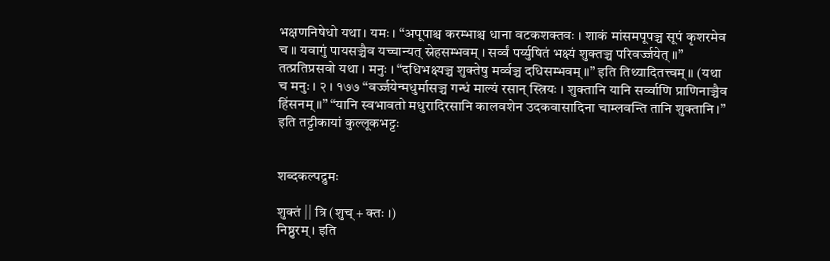भक्षणनिषेधो यथा । यमः । “अपूपाश्च करम्भाश्च धाना वटकशक्तवः । शाकं मांसमपूपञ्च सूपं कृशरमेव च ॥ यवागुं पायसञ्चैव यच्चान्यत् स्नेहसम्भवम् । सर्व्वं पर्य्युषितं भक्ष्यं शुक्तञ्च परिवर्ज्जयेत् ॥” तत्प्रतिप्रसवो यथा । मनुः । “दधिभक्ष्यञ्च शुक्तेषु मर्व्वञ्च दधिसम्भवम् ॥” इति तिथ्यादितत्त्वम् ॥ (यथा च मनुः । २ । १७७ “वर्ज्जयेन्मधुर्मासञ्च गन्धं माल्यं रसान् स्त्रियः । शुक्तानि यानि सर्व्वाणि प्राणिनाञ्चैव हिंसनम् ॥” “यानि स्वभावतो मधुरादिरसानि कालवशेन उदकवासादिना चाम्लवन्ति तानि शुक्तानि ।” इति तट्टीकायां कुल्लूकभट्टः


शब्दकल्पद्रुमः

शुक्तं || त्रि (शुच् + क्तः ।)
निष्ठुरम् । इति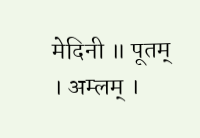मेदिनी ॥ पूतम् । अम्लम् ।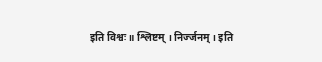इति विश्वः ॥ श्लिष्टम् । निर्ज्जनम् । इति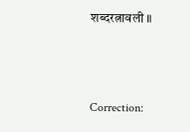शब्दरत्नावली ॥



Correction: